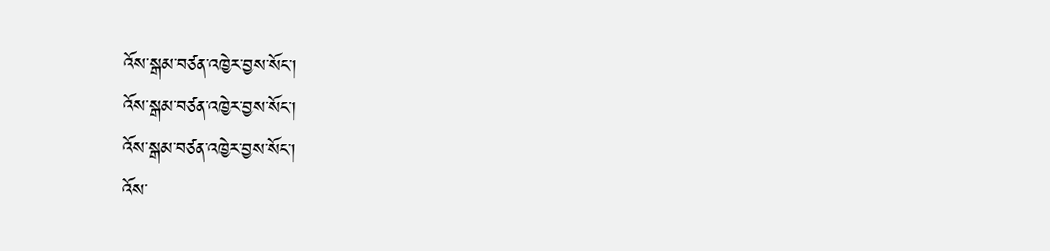འོས་སྒམ་བཙན་འཁྱེར་བྱས་སོང་།
འོས་སྒམ་བཙན་འཁྱེར་བྱས་སོང་།
འོས་སྒམ་བཙན་འཁྱེར་བྱས་སོང་།
འོས་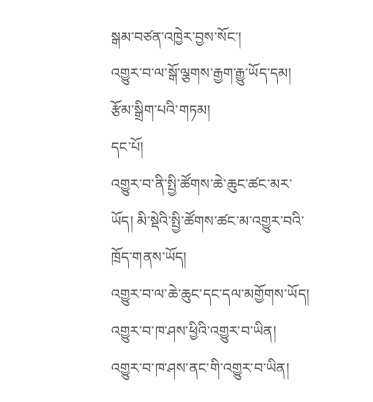སྒམ་བཙན་འཁྱེར་བྱས་སོང་།
འགྱུར་བ་ལ་སྒོ་ལྕགས་རྒྱག་རྒྱུ་ཡོད་དམ།
རྩོམ་སྒྲིག་པའི་གཏམ།
དང་པོ།
འགྱུར་བ་ནི་སྤྱི་ཚོགས་ཆེ་ཆུང་ཚང་མར་ཡོད། མི་སྡེའི་སྤྱི་ཚོགས་ཚང་མ་འགྱུར་བའི་ཁྲོད་གནས་ཡོད།
འགྱུར་བ་ལ་ཆེ་ཆུང་དང་དལ་མགྱོགས་ཡོད། འགྱུར་བ་ཁ་ཤས་ཕྱིའི་འགྱུར་བ་ཡིན། འགྱུར་བ་ཁ་ཤས་ནང་གི་འགྱུར་བ་ཡིན།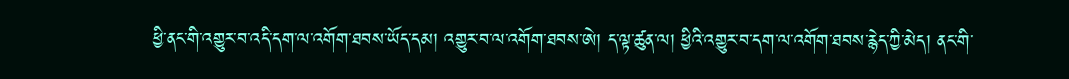ཕྱི་ནང་གི་འགྱུར་བ་འདི་དག་ལ་འགོག་ཐབས་ཡོད་དམ། འགྱུར་བ་ལ་འགོག་ཐབས་ཨེ། ད་ལྟ་ཚུན་ལ། ཕྱིའི་འགྱུར་བ་དག་ལ་འགོག་ཐབས་རྙེད་ཀྱི་མེད། ནང་གི་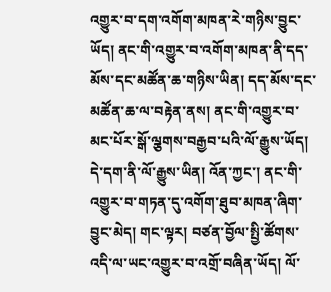འགྱུར་བ་དག་འགོག་མཁན་རེ་གཉིས་བྱུང་ཡོད། ནང་གི་འགྱུར་བ་འགོག་མཁན་ནི་དད་མོས་དང་མཚོན་ཆ་གཉིས་ཡིན། དད་མོས་དང་མཚོན་ཆ་ལ་བརྟེན་ནས། ནང་གི་འགྱུར་བ་མང་པོར་སྒོ་ལྕགས་བརྒྱབ་པའི་ལོ་རྒྱུས་ཡོད། དེ་དག་ནི་ལོ་རྒྱུས་ཡིན། འོན་ཀྱང་། ནང་གི་འགྱུར་བ་གཏན་དུ་འགོག་ཐུབ་མཁན་ཞིག་བྱུང་མེད། གང་ལྟར། བཙན་བྱོལ་སྤྱི་ཚོགས་འདི་ལ་ཡང་འགྱུར་བ་འགྲོ་བཞིན་ཡོད། ལོ་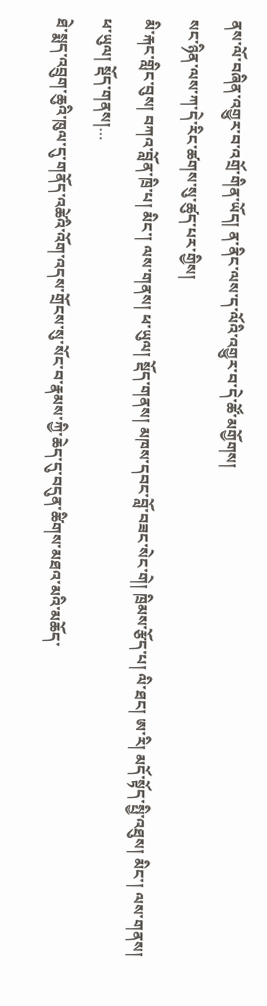ནས་ལོ་བཞིན་འགྱུར་བ་འགྲོ་གིན་ཡོད། ན་ནིང་ལས་ད་ལོའི་འགྱུར་བ་དེ་ཚོ་མགྱོགས།
སང་ཉིན་ལས་ཀ་དེ་རིང་ཚགས་སུ་ཚུད་པར་གྱིས།
མི་རྐང་གླིང་བུས། བཀའ་བློན་ཁྲི་པ། མིང་། ལས་གནས། ཕ་ཡུལ། སྡོད་གནས། མཁས་དབང་བློ་བཟང་སེང་གེ། ཁྲིམས་རྩོད་པ། ལི་ཐང། ཨ་རི། མདོ་སྟོད་སྤྱི་འཐུས། མིང་། ལས་གནས། ཕ་ཡུལ། སྡོད་གནས།…
ཐེ་སྨད་འབྲུག་ཆུའི་ཁུལ་དུ་གནོད་འཚེའི་འོག་འདས་གྲོངས་སུ་སོང་བ་རྣམས་ཀྱི་ཆེད་དུ་བདུན་ཚིགས་མཐའ་མའི་མཆོད་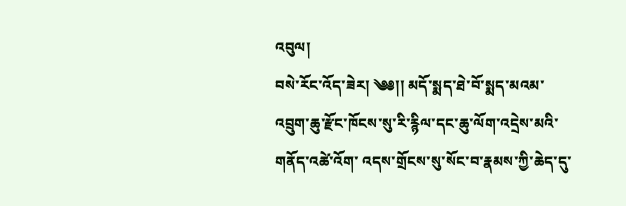འབུལ།
བསེ་རོང་འོད་ཟེར། ༄༅།། མདོ་སྨད་ཐེ་བོ་སྨད་མའམ་འབྲུག་ཆུ་རྫོང་ཁོངས་སུ་རི་རྙིལ་དང་ཆུ་ལོག་འདྲེས་མའི་གནོད་འཚེ་འོག་ འདས་གྲོངས་སུ་སོང་བ་རྣམས་ཀྱི་ཆེད་དུ་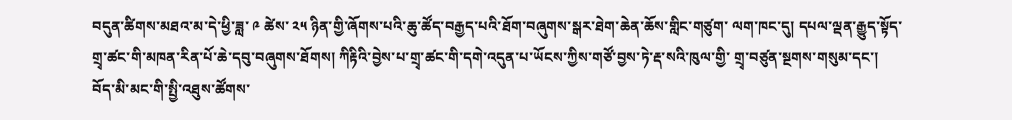བདུན་ཚིགས་མཐའ་མ་དེ་ཕྱི་ཟླ་ ༩ ཚེས་ ༢༥ ཉིན་གྱི་ཞོགས་པའི་ཆུ་ཚོད་བརྒྱད་པའི་ཐོག་བཞུགས་སྒར་ཐེག་ཆེན་ཆོས་གླིང་གཙུག་ ལག་ཁང་དུ། དཔལ་ལྡན་རྒྱུད་སྟོད་གྲྭ་ཚང་གི་མཁན་རིན་པོ་ཆེ་དབུ་བཞུགས་ཐོགས། ཀིརྟིའི་བྱེས་པ་གྲྭ་ཚང་གི་དགེ་འདུན་པ་ཡོངས་ཀྱིས་གཙོ་བྱས་ཏེ་རྡ་སའི་ཁུལ་གྱི་ གྲྭ་བཙུན་སྔགས་གསུམ་དང་། བོད་མི་མང་གི་སྤྱི་འཐུས་ཚོགས་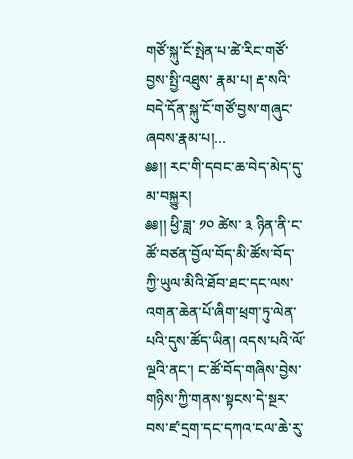གཙོ་སྐུ་ངོ་སྤེན་པ་ཚེ་རིང་གཙོ་བྱས་སྤྱི་འཐུས་ རྣམ་པ། རྡ་སའི་བདེ་དོན་སྐུ་ངོ་གཙོ་བྱས་གཞུང་ཞབས་རྣམ་པ།…
༅༅།། རང་གི་དབང་ཆ་བེད་མེད་དུ་མ་བསྐྱུར།
༅༅།། ཕྱི་ཟླ་ ༡༠ ཚེས་ ༣ ཉིན་ནི་ང་ཚོ་བཙན་བྱོལ་བོད་མི་ཚོས་བོད་ཀྱི་ཡུལ་མིའི་ཐོབ་ཐང་དང་ལས་འགན་ཆེན་པོ་ཞིག་ཕྲག་ཏུ་ལེན་པའི་དུས་ཚོད་ཡིན། འདས་པའི་ལོ་ལྔའི་ནང་། ང་ཚོ་བོད་གཞིས་བྱེས་གཉིས་ཀྱི་གནས་སྟངས་དེ་སྔར་བས་ཛ་དྲག་དང་དཀའ་ངལ་ཆེ་རུ་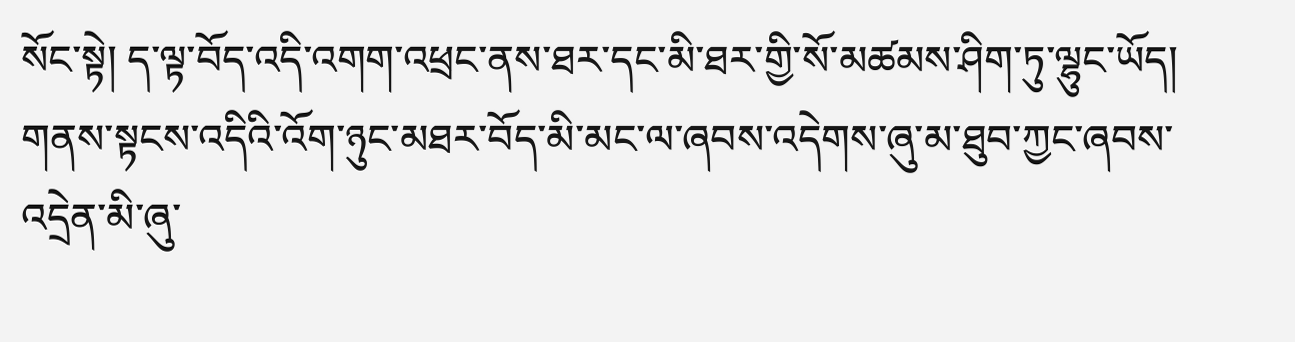སོང་སྟེ། ད་ལྟ་བོད་འདི་འགག་འཕྲང་ནས་ཐར་དང་མི་ཐར་གྱི་སོ་མཚམས་ཤིག་ཏུ་ལྷུང་ཡོད།
གནས་སྟངས་འདིའི་འོག་ཉུང་མཐར་བོད་མི་མང་ལ་ཞབས་འདེགས་ཞུ་མ་ཐུབ་ཀྱང་ཞབས་འདྲེན་མི་ཞུ་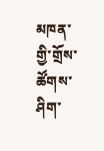མཁན་གྱི་གྲོས་ཚོགས་ཤིག་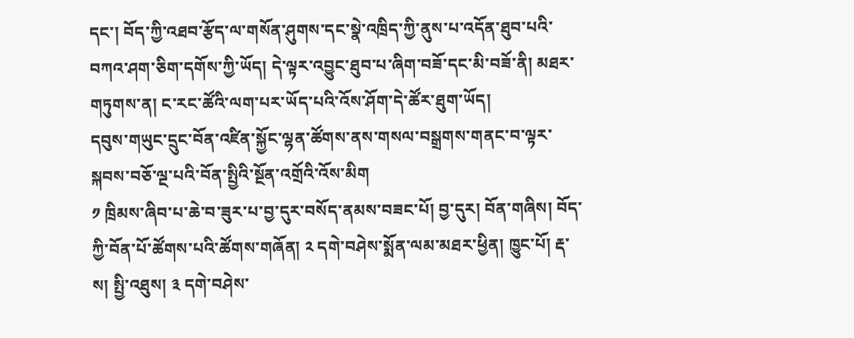དང་། བོད་ཀྱི་འཐབ་རྩོད་ལ་གསོན་ཤུགས་དང་སྣེ་འཁྲིད་ཀྱི་ནུས་པ་འདོན་ཐུབ་པའི་བཀའ་ཤག་ཅིག་དགོས་ཀྱི་ཡོད། དེ་ལྟར་འབྱུང་ཐུབ་པ་ཞིག་བཟོ་དང་མི་བཟོ་ནི། མཐར་གཏུགས་ན། ང་རང་ཚོའི་ལག་པར་ཡོད་པའི་འོས་ཤོག་དེ་ཚོར་ཐུག་ཡོད།
དབུས་གཡུང་དྲུང་བོན་འཛིན་སྐྱོང་ལྷན་ཚོགས་ནས་གསལ་བསྒྲགས་གནང་བ་ལྟར་སྐབས་བཅོ་ལྔ་པའི་བོན་སྤྱིའི་སྔོན་འགྲོའི་འོས་མིག
༡ ཁྲིམས་ཞིབ་པ་ཆེ་བ་ཟུར་པ་བྱ་དུར་བསོད་ནམས་བཟང་པོ། བྱ་དུར། བོན་གཞིས། བོད་ཀྱི་བོན་པོ་ཚོགས་པའི་ཚོགས་གཞོན། ༢ དགེ་བཤེས་སྨོན་ལམ་མཐར་ཕྱིན། ཁྱུང་པོ། རྡ་ས། སྤྱི་འཐུས། ༣ དགེ་བཤེས་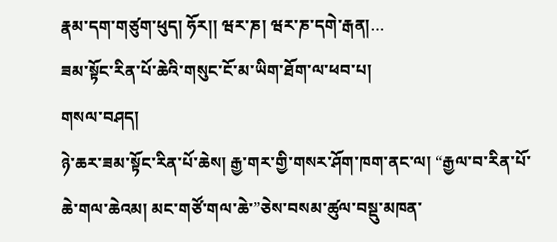རྣམ་དག་གཙུག་ཕུད། ཧོར།། ཝར་ཎ། ཝར་ཎ་དགེ་རྒན།…
ཟམ་སྟོང་རིན་པོ་ཆེའི་གསུང་ངོ་མ་ཡིག་ཐོག་ལ་ཕབ་པ།
གསལ་བཤད།
ཉེ་ཆར་ཟམ་སྟོང་རིན་པོ་ཆེས། རྒྱ་གར་གྱི་གསར་ཤོག་ཁག་ནང་ལ། “རྒྱལ་བ་རིན་པོ་ཆེ་གལ་ཆེའམ། མང་གཙོ་གལ་ཆེ་”ཅེས་བསམ་ཚུལ་བསྡུ་མཁན་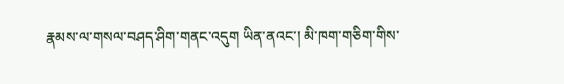རྣམས་ལ་གསལ་བཤད་ཤིག་གནང་འདུག ཡིན་ནའང་། མི་ཁག་གཅིག་གིས་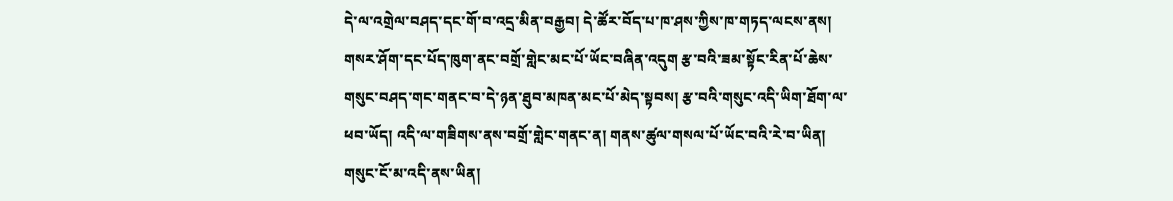དེ་ལ་འགྲེལ་བཤད་དང་གོ་བ་འདྲ་མིན་བརྒྱབ། དེ་ཚོར་བོད་པ་ཁ་ཤས་ཀྱིས་ཁ་གཏད་ལངས་ནས། གསར་ཤོག་དང་པོད་ཁུག་ནང་བགྲོ་གླེང་མང་པོ་ཡོང་བཞིན་འདུག རྩ་བའི་ཟམ་སྟོང་རིན་པོ་ཆེས་གསུང་བཤད་གང་གནང་བ་དེ་ཉན་ཐུབ་མཁན་མང་པོ་མེད་སྟབས། རྩ་བའི་གསུང་འདི་ཡིག་ཐོག་ལ་ཕབ་ཡོད། འདི་ལ་གཟིགས་ནས་བགྲོ་གླེང་གནང་ན། གནས་ཚུལ་གསལ་པོ་ཡོང་བའི་རེ་བ་ཡིན།
གསུང་ངོ་མ་འདི་ནས་ཡིན།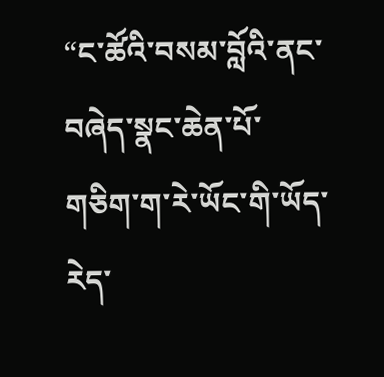“ང་ཚོའི་བསམ་བློའི་ནང་བཞེད་སྣང་ཆེན་པོ་གཅིག་ག་རེ་ཡོང་གི་ཡོད་རེད་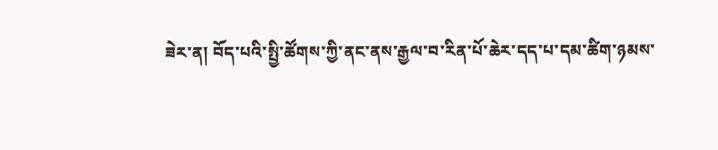ཟེར་ན། བོད་པའི་སྤྱི་ཚོགས་ཀྱི་ནང་ནས་རྒྱལ་བ་རིན་པོ་ཆེར་དད་པ་དམ་ཚིག་ཉམས་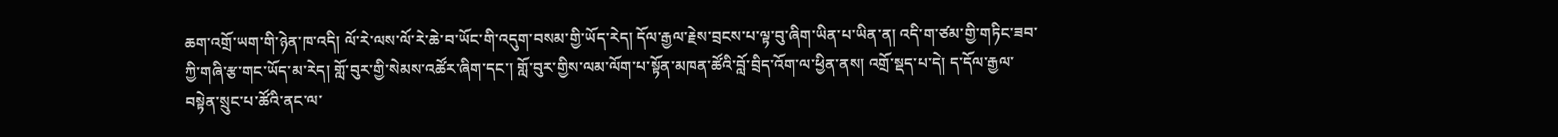ཆག་འགྲོ་ཡག་གི་ཉེན་ཁ་འདི། ལོ་རེ་ལས་ལོ་རེ་ཆེ་བ་ཡོང་གི་འདུག་བསམ་གྱི་ཡོད་རེད། དོལ་རྒྱལ་རྗེས་བྲངས་པ་ལྟ་བུ་ཞིག་ཡིན་པ་ཡིན་ན། འདི་ག་ཙམ་གྱི་གཏིང་ཟབ་ཀྱི་གཞི་རྩ་གང་ཡོད་མ་རེད། གློ་བུར་གྱི་སེམས་འཚོར་ཞིག་དང་། གློ་བུར་གྱིས་ལམ་ལོག་པ་སྟོན་མཁན་ཚོའི་བློ་བྲིད་འོག་ལ་ཕྱིན་ནས། འགྲོ་སྡད་པ་དེ། ད་དོལ་རྒྱལ་བསྟེན་སྲུང་པ་ཚོའི་ནང་ལ་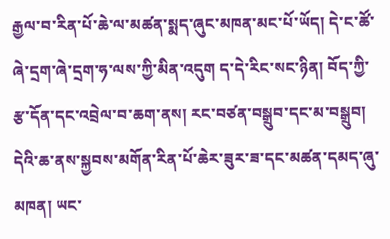རྒྱལ་བ་རིན་པོ་ཆེ་ལ་མཚན་སྨད་ཞུང་མཁན་མང་པོ་ཡོད། དེ་ང་ཚོ་ཞེ་དྲག་ཞེ་དྲག་ཧ་ལས་ཀྱི་མིན་འདུག ད་དེ་རིང་སང་ཉིན། བོད་ཀྱི་རྩ་དོན་དང་འབྲེལ་བ་ཆག་ནས། རང་བཙན་བསྒྲུབ་དང་མ་བསྒྲུབ། དེའི་ཆ་ནས་སྐྱབས་མགོན་རིན་པོ་ཆེར་ཟུར་ཟ་དང་མཚན་དམད་ཞུ་མཁན། ཡང་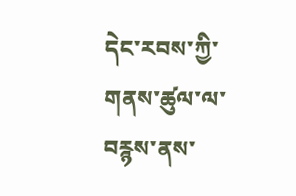དེང་རབས་ཀྱི་གནས་ཚུལ་ལ་བརྙས་ནས་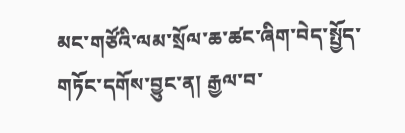མང་གཙོའི་ལམ་སྲོལ་ཆ་ཚང་ཞིག་བེད་སྤྱོད་གཏོང་དགོས་བྱུང་ན། རྒྱལ་བ་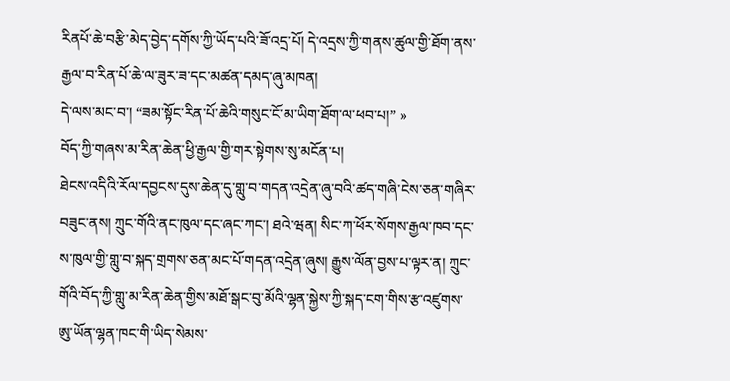རིནཔོ་ཆེ་བརྩི་མེད་བྱེད་དགོས་ཀྱི་ཡོད་པའི་ཟོ་འདྲ་པོ། དེ་འདྲས་ཀྱི་གནས་ཚུལ་གྱི་ཐོག་ནས་རྒྱལ་བ་རིན་པོ་ཆེ་ལ་ཟུར་ཟ་དང་མཚན་དམད་ཞུ་མཁན།
དེ་ལས་མང་བ་། “ཟམ་སྟོང་རིན་པོ་ཆེའི་གསུང་ངོ་མ་ཡིག་ཐོག་ལ་ཕབ་པ།” »
བོད་ཀྱི་གཞས་མ་རིན་ཆེན་ཕྱི་རྒྱལ་གྱི་གར་སྟེགས་སུ་མངོན་པ།
ཐེངས་འདིའི་རོལ་དབྱངས་དུས་ཆེན་དུ་གླུ་བ་གདན་འདྲེན་ཞུ་བའི་ཚད་གཞི་ངེས་ཅན་གཞིར་བཟུང་ནས། ཀྲུང་གོའི་ནང་ཁུལ་དང་ཞང་ཀང་། ཐའེ་ཝན། སིང་ཀ་ཕོར་སོགས་རྒྱལ་ཁབ་དང་ས་ཁུལ་གྱི་གླུ་བ་སྐད་གྲགས་ཅན་མང་པོ་གདན་འདྲེན་ཞུས། རྒྱུས་ལོན་བྱས་པ་ལྟར་ན། ཀྲུང་གོའི་བོད་ཀྱི་གླུ་མ་རིན་ཆེན་གྱིས་མཐོ་སྒང་བུ་མོའི་ལྷན་སྐྱེས་ཀྱི་སྐད་ངག་གིས་རྩ་འཛུགས་ཨུ་ཡོན་ལྷན་ཁང་གི་ཡིད་སེམས་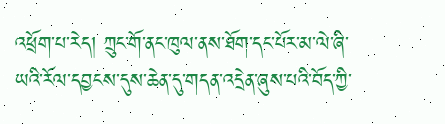འཕྲོག་པ་རེད། ཀྲུང་གོ་ནང་ཁུལ་ནས་ཐོག་དང་པོར་མ་ལེ་ཞི་ཡའི་རོལ་དབྱངས་དུས་ཆེན་དུ་གདན་འདྲེན་ཞུས་པའི་བོད་ཀྱི་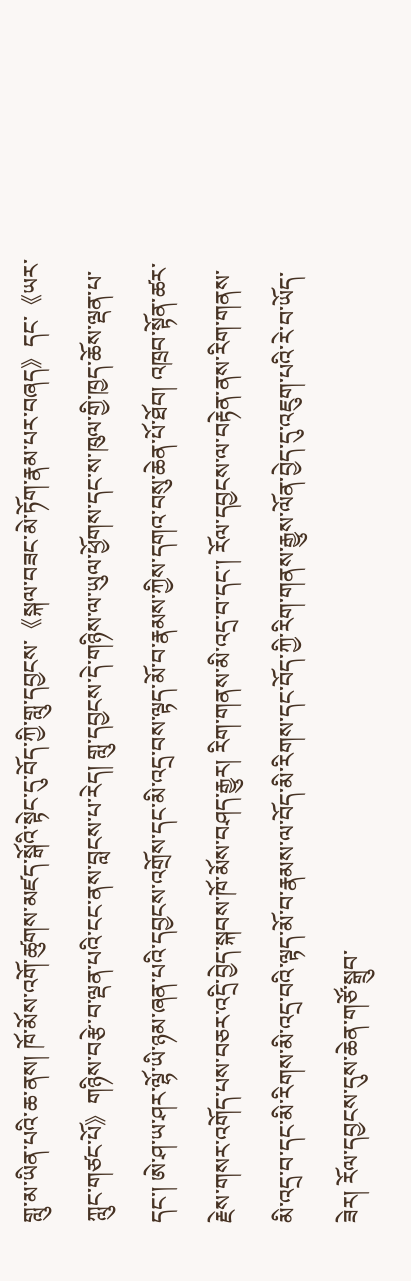གླུ་མ་ཡིན་པའི་ཆ་ནས། ཁོ་མོས་འགོ་ཚུགས་མཛད་སྒོའི་སྟེང་དུ་བོད་ཀྱི་གླུ་དབྱངས་《སྐལ་བཟང་མེ་ཏོག་རྣམ་པར་བཞད》དང་《ཡར་ཀླུང་གཙང་པོ》གཉིས་བརྩེ་བ་ལྡན་པའི་ངང་ནས་བླངས་པ་རེད། གླུ་དབྱངས་དེ་གཉིས་ལ་ཡུལ་ཕྱོགས་དང་ས་ཁུལ་གྱི་ཁྱད་ཆོས་ལྡན་པ་དང་། ཨེ་ཤ་ཡ་ཤར་ལྷོ་ཡི་ཉམ་ཞན་པའི་དབྱངས་འགྲོས་དང་མི་འདྲ་བས་ལྟད་མོ་བ་རྣམས་ཀྱིས་དགའ་བསུ་ཆེན་པོ་ཐོབ། འཁྲབ་སྟོན་ཚར་རྗེས་གསར་འགོད་པས་བཅར་འདྲི་བྱེད་སྐབས་ཁོ་མོས་བཤད་རྒྱུར། རིག་གནས་མི་འདྲ་བ་དང་། རོལ་དབྱངས་ལ་བརྟེན་ནས་རིག་གནས་མི་འདྲ་བ་དང་མི་རིགས་མི་འདྲ་བའི་ལྟད་མོ་བ་རྣམས་ལ་བོད་མི་རིགས་དང་བོད་ཀྱི་རིག་གནས་རྒྱུས་ལོན་བྱེད་དུ་འཇུག་པའི་རེ་བ་ཡོད་ཟེར། རོལ་དབྱངས་དུས་ཆེན་གཙོ་སྒྲུབ་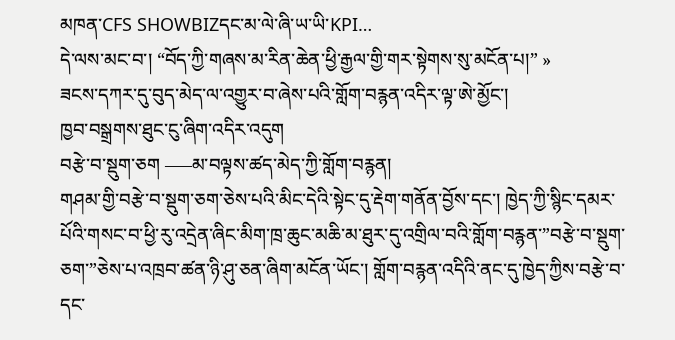མཁན་CFS SHOWBIZདང་མ་ལེ་ཞི་ཡ་ཡི་KPI…
དེ་ལས་མང་བ་། “བོད་ཀྱི་གཞས་མ་རིན་ཆེན་ཕྱི་རྒྱལ་གྱི་གར་སྟེགས་སུ་མངོན་པ།” »
ཟངས་དཀར་དུ་བུད་མེད་ལ་འགྱུར་བ་ཞེས་པའི་གློག་བརྙན་འདིར་ལྟ་ཨེ་མྱོང་།
ཁྱབ་བསྒྲགས་ཐུང་ངུ་ཞིག་འདིར་འདུག
བརྩེ་བ་སྡུག་ཅག —–མ་བལྟས་ཚད་མེད་ཀྱི་གློག་བརྙན།
གཤམ་གྱི་བརྩེ་བ་སྡུག་ཅག་ཅེས་པའི་མིང་དེའི་སྟེང་དུ་རྡེག་གནོན་བྱོས་དང་། ཁྱེད་ཀྱི་སྙིང་དམར་པོའི་གསང་བ་ཕྱི་རུ་འདྲེན་ཞིང་མིག་ཁྲ་ཆུང་མཆི་མ་ཐུར་དུ་འགྲིལ་བའི་གློག་བརྙན་”བརྩེ་བ་སྡུག་ཅག་”ཅེས་པ་འཁྲབ་ཚན་ཉི་ཤུ་ཅན་ཞིག་མངོན་ཡོང་། གློག་བརྙན་འདིའི་ནང་དུ་ཁྱེད་ཀྱིས་བརྩེ་བ་དང་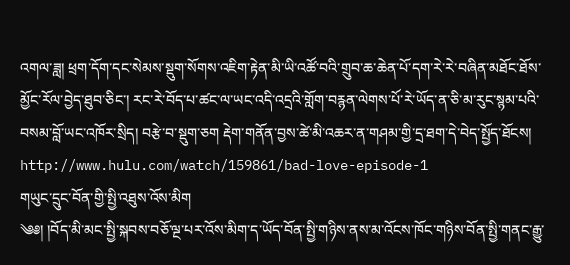འགལ་ཟླ། ཕྲག་དོག་དང་སེམས་སྡུག་སོགས་འཇིག་རྟེན་མི་ཡི་འཚོ་བའི་གྲུབ་ཆ་ཆེན་པོ་དག་རེ་རེ་བཞིན་མཐོང་ཐོས་མྱོང་རོལ་བྱེད་ཐུབ་ཅིང་། རང་རེ་བོད་པ་ཚང་ལ་ཡང་འདི་འདྲའི་གློག་བརྙན་ལེགས་པོ་རེ་ཡོད་ན་ཅི་མ་རུང་སྙམ་པའི་བསམ་བློ་ཡང་འཁོར་སྲིད། བརྩེ་བ་སྡུག་ཅག རྡེག་གནོན་བྱས་ཚེ་མི་འཆར་ན་གཤམ་གྱི་དྲ་ཐག་དེ་བེད་སྤྱོད་ཐོངས། http://www.hulu.com/watch/159861/bad-love-episode-1
གཡུང་དྲུང་བོན་གྱི་སྤྱི་འཐུས་འོས་མིག
༄༅། །བོད་མི་མང་སྤྱི་སྐབས་བཅོ་ལྔ་པར་འོས་མིག་ད་ཡོད་བོན་སྤྱི་གཉིས་ནས་མ་འོངས་ཁོང་གཉིས་བོན་སྤྱི་གནང་རྒྱུ་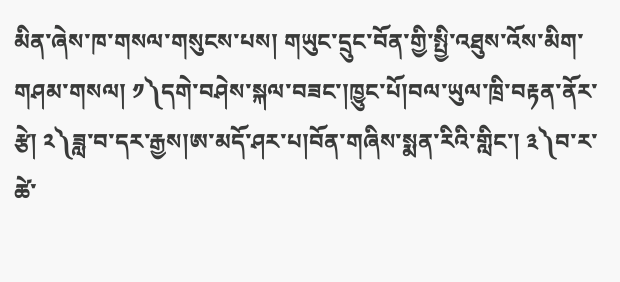མིན་ཞེས་ཁ་གསལ་གསུངས་པས། གཡུང་དྲུང་བོན་གྱི་སྤྱི་འཐུས་འོས་མིག་གཤམ་གསལ། ༡༽དགེ་བཤེས་སྐལ་བཟང་།ཁྱུང་པོ།བལ་ཡུལ་ཁྲི་བརྟན་ནོར་རྩེ། ༢༽ཟླ་བ་དར་རྒྱས།ཨ་མདོ་ཤར་པ།བོན་གཞིས་སྨན་རིའི་གླིང་། ༣༽བ་ར་ཚེ་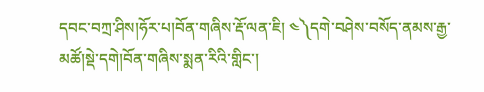དབང་བཀྲ་ཤིས།ཧོར་པ།བོན་གཞིས་རྡོ་ལན་ཇི། ༤༽དགེ་བཤེས་བསོད་ནམས་རྒྱ་མཚོ།སྡེ་དགེ།བོན་གཞིས་སྨན་རིའི་གླིང་།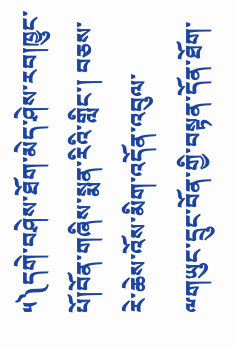༥༽དགེ་བཤེས་ཐོག་མེད་ཤེས་རབ།ཁྱུང་པོ།བོན་གཞིས་སྨན་རིའི་གླིང་། བཅས་རེ་ཆེས་འོས་མིག་འདོན་འབུལ་ྋགཡུང་དྲུང་བོན་གྱི་བསྟན་དོན་ཐོག་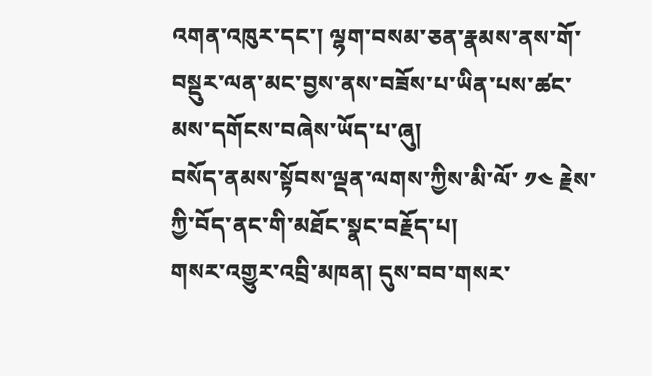འགན་འཁུར་དང་། ལྷག་བསམ་ཅན་རྣམས་ནས་གོ་བསྡུར་ལན་མང་བྱས་ནས་བཟོས་པ་ཡིན་པས་ཚང་མས་དགོངས་བཞེས་ཡོད་པ་ཞུ།
བསོད་ནམས་སྟོབས་ལྡན་ལགས་ཀྱིས་མི་ལོ་ ༡༤ རྗེས་ཀྱི་བོད་ནང་གི་མཐོང་སྣང་བརྗོད་པ།
གསར་འགྱུར་འབྲི་མཁན། དུས་བབ་གསར་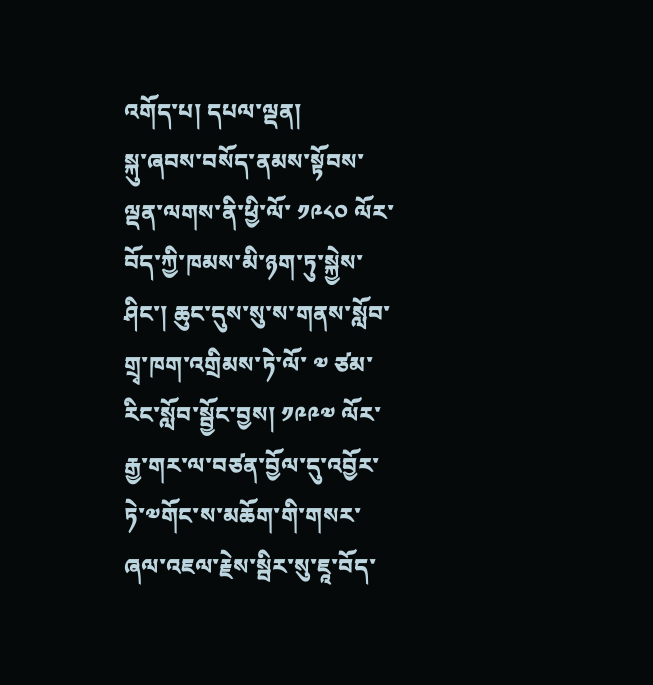འགོད་པ། དཔལ་ལྡན།
སྐུ་ཞབས་བསོད་ནམས་སྟོབས་ལྡན་ལགས་ནི་ཕྱི་ལོ་ ༡༩༨༠ ལོར་བོད་ཀྱི་ཁམས་མི་ཉག་ཏུ་སྐྱེས་ཤིང་། ཆུང་དུས་སུ་ས་གནས་སློབ་གྲྭ་ཁག་འགྲིམས་ཏེ་ལོ་ ༧ ཙམ་རིང་སློབ་སྦྱོང་བྱས། ༡༩༩༧ ལོར་རྒྱ་གར་ལ་བཙན་བྱོལ་དུ་འབྱོར་ཏེ་༧གོང་ས་མཆོག་གི་གསར་ཞལ་འཇལ་རྗེས་སྦིར་སུ་ཇཱ་བོད་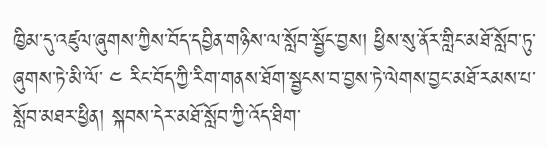ཁྱིམ་དུ་འཛུལ་ཞུགས་ཀྱིས་བོད་དབྱིན་གཉིས་ལ་སློབ་སྦྱོང་བྱས། ཕྱིས་སུ་ནོར་གླིང་མཐོ་སློབ་ཏུ་ཞུགས་ཏེ་མི་ལོ་ ༤ རིང་བོད་ཀྱི་རིག་གནས་ཐོག་སྦྱངས་བ་བྱས་ཏེ་ལེགས་བྱང་མཐོ་རམས་པ་སློབ་མཐར་ཕྱིན། སྐབས་དེར་མཐོ་སློབ་ཀྱི་འོད་ཐིག་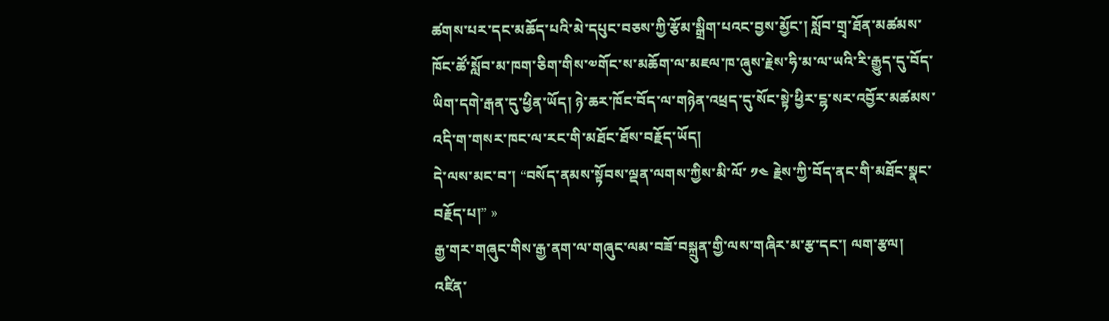ཚགས་པར་དང་མཆོད་པའི་མེ་དཔུང་བཅས་ཀྱི་རྩོམ་སྒྲིག་པའང་བྱས་མྱོང་། སློབ་གྲྭ་ཐོན་མཚམས་ཁོང་ཚོ་སློབ་མ་ཁག་ཅིག་གིས་༧གོང་ས་མཆོག་ལ་མཇལ་ཁ་ཞུས་རྗེས་ཧི་མ་ལ་ཡའི་རི་རྒྱུད་དུ་བོད་ཡིག་དགེ་རྒན་དུ་ཕྱིན་ཡོད། ཉེ་ཆར་ཁོང་བོད་ལ་གཉེན་འཕྲད་དུ་སོང་སྟེ་ཕྱིར་ངྷ་སར་འབྱོར་མཚམས་འདི་ག་གསར་ཁང་ལ་རང་གི་མཐོང་ཐོས་བརྗོད་ཡོད།
དེ་ལས་མང་བ་། “བསོད་ནམས་སྟོབས་ལྡན་ལགས་ཀྱིས་མི་ལོ་ ༡༤ རྗེས་ཀྱི་བོད་ནང་གི་མཐོང་སྣང་བརྗོད་པ།” »
རྒྱ་གར་གཞུང་གིས་རྒྱ་ནག་ལ་གཞུང་ལམ་བཟོ་བསྐྲུན་གྱི་ལས་གཞིར་མ་རྩ་དང་། ལག་རྩལ། འཛིན་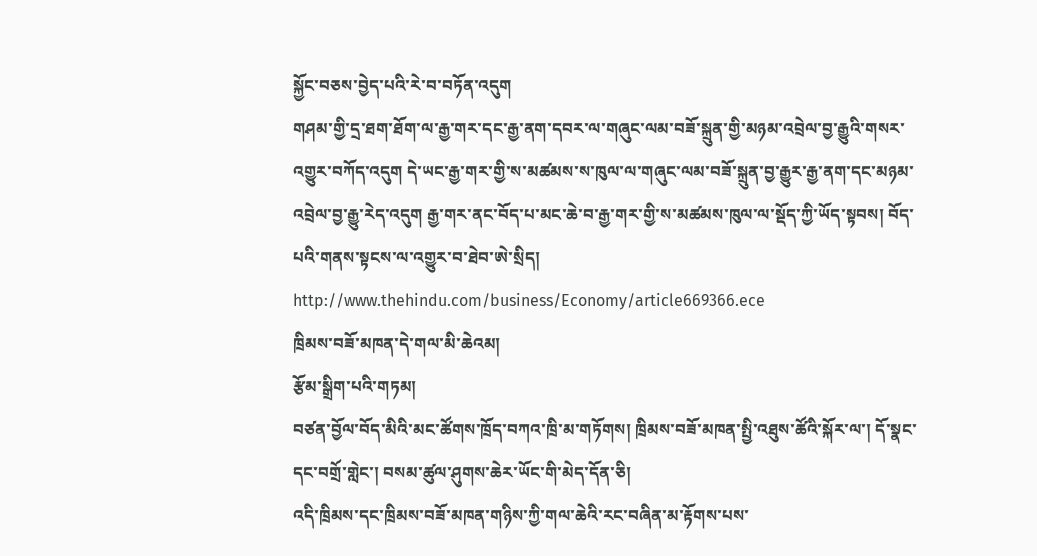སྐྱོང་བཅས་བྱེད་པའི་རེ་བ་བཏོན་འདུག
གཤམ་གྱི་དྲ་ཐག་ཐོག་ལ་རྒྱ་གར་དང་རྒྱ་ནག་དབར་ལ་གཞུང་ལམ་བཟོ་སྐྲུན་གྱི་མཉམ་འབྲེལ་བྱ་རྒྱུའི་གསར་འགྱུར་བཀོད་འདུག དེ་ཡང་རྒྱ་གར་གྱི་ས་མཚམས་ས་ཁུལ་ལ་གཞུང་ལམ་བཟོ་སྐྲུན་བྱ་རྒྱུར་རྒྱ་ནག་དང་མཉམ་འབྲེལ་བྱ་རྒྱུ་རེད་འདུག རྒྱ་གར་ནང་བོད་པ་མང་ཆེ་བ་རྒྱ་གར་གྱི་ས་མཚམས་ཁུལ་ལ་སྡོད་ཀྱི་ཡོད་སྟབས། བོད་པའི་གནས་སྟངས་ལ་འགྱུར་བ་ཐེབ་ཨེ་སྲིད། http://www.thehindu.com/business/Economy/article669366.ece
ཁྲིམས་བཟོ་མཁན་དེ་གལ་མི་ཆེའམ།
རྩོམ་སྒྲིག་པའི་གཏམ།
བཙན་བྱོལ་བོད་མིའི་མང་ཚོགས་ཁྲོད་བཀའ་ཁྲི་མ་གཏོགས། ཁྲིམས་བཟོ་མཁན་སྤྱི་འཐུས་ཚོའི་སྐོར་ལ་། དོ་སྣང་དང་བགྲོ་གླེང་། བསམ་ཚུལ་ཤུགས་ཆེར་ཡོང་གི་མེད་དོན་ཅི།
འདི་ཁྲིམས་དང་ཁྲིམས་བཟོ་མཁན་གཉིས་ཀྱི་གལ་ཆེའི་རང་བཞིན་མ་རྟོགས་པས་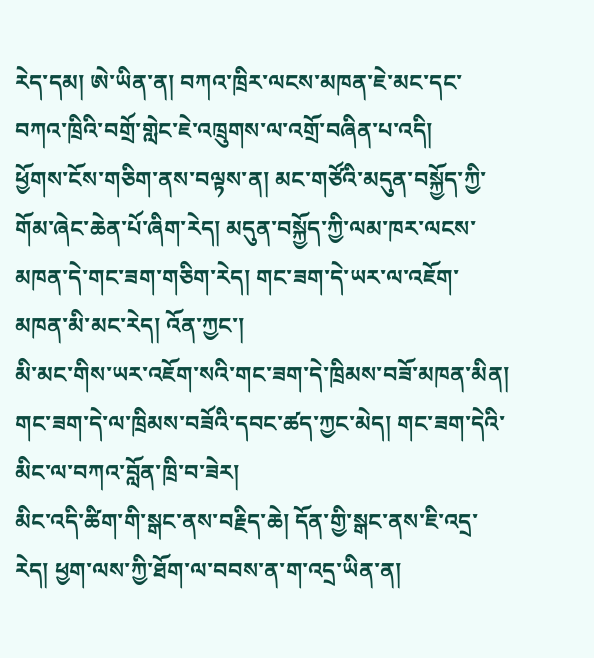རེད་དམ། ཨེ་ཡིན་ན། བཀའ་ཁྲིར་ལངས་མཁན་ཇེ་མང་དང་བཀའ་ཁྲིའི་བགྲོ་གླེང་ཇེ་འཁྲུགས་ལ་འགྲོ་བཞིན་པ་འདི།
ཕྱོགས་ངོས་གཅིག་ནས་བལྟས་ན། མང་གཙོའི་མདུན་བསྐྱོད་ཀྱི་གོམ་ཞེང་ཆེན་པོ་ཞིག་རེད། མདུན་བསྐྱོད་ཀྱི་ལམ་ཁར་ལངས་མཁན་དེ་གང་ཟག་གཅིག་རེད། གང་ཟག་དེ་ཡར་ལ་འཇོག་མཁན་མི་མང་རེད། འོན་ཀྱང་།
མི་མང་གིས་ཡར་འཇོག་སའི་གང་ཟག་དེ་ཁྲིམས་བཟོ་མཁན་མིན། གང་ཟག་དེ་ལ་ཁྲིམས་བཟོའི་དབང་ཚད་ཀྱང་མེད། གང་ཟག་དེའི་མིང་ལ་བཀའ་བློན་ཁྲི་བ་ཟེར།
མིང་འདི་ཚིག་གི་སྒང་ནས་བརྗིད་ཆེ། དོན་གྱི་སྒང་ནས་ཇི་འདྲ་རེད། ཕྱག་ལས་ཀྱི་ཐོག་ལ་བབས་ན་ག་འདྲ་ཡིན་ན།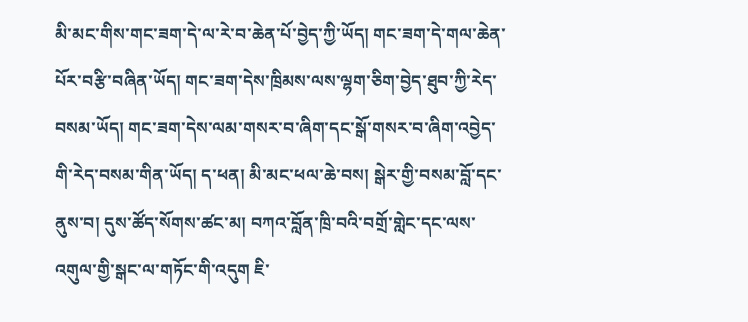མི་མང་གིས་གང་ཟག་དེ་ལ་རེ་བ་ཆེན་པོ་བྱེད་ཀྱི་ཡོད། གང་ཟག་དེ་གལ་ཆེན་པོར་བརྩི་བཞིན་ཡོད། གང་ཟག་དེས་ཁྲིམས་ལས་ལྷག་ཅིག་བྱེད་ཐུབ་ཀྱི་རེད་བསམ་ཡོད། གང་ཟག་དེས་ལམ་གསར་བ་ཞིག་དང་སྒོ་གསར་བ་ཞིག་འབྱེད་གི་རེད་བསམ་གིན་ཡོད། ད་ཕན། མི་མང་ཕལ་ཆེ་བས། སྒེར་གྱི་བསམ་བློ་དང་ནུས་བ། དུས་ཚོད་སོགས་ཚང་མ། བཀའ་བློན་ཁྲི་བའི་བགྲོ་གླེང་དང་ལས་འགུལ་གྱི་སྒང་ལ་གཏོང་གི་འདུག ཇི་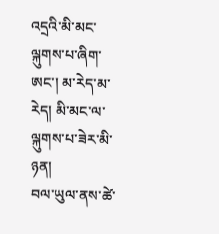འདྲའི་མི་མང་ལྐུགས་པ་ཞིག་ཨང་། མ་རེད་མ་རེད། མི་མང་ལ་ལྐུགས་པ་ཟེར་མི་ཉན།
བལ་ཡུལ་ནས་ཚེ་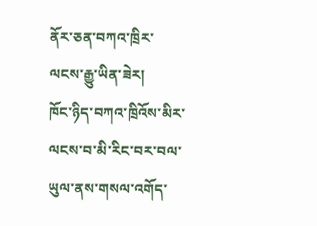ནོར་ཅན་བཀའ་ཁྲིར་ལངས་རྒྱུ་ཡིན་ཟེར།
ཁོང་ཉིད་བཀའ་ཁྲིའོས་མིར་ལངས་བ་མི་རིང་བར་བལ་ཡུལ་ནས་གསལ་འགོད་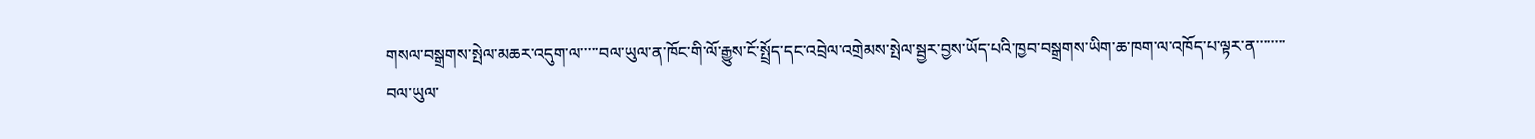གསལ་བསྒྲགས་སྤེལ་མཆར་འདུག་ལ་་་་་བལ་ཡུལ་ན་ཁོང་གི་ལོ་རྒྱུས་ངོ་སྤྲོད་དང་འབྲེལ་འགྲེམས་སྤེལ་སྦྱར་བྱས་ཡོད་པའི་ཁྱབ་བསྒྲགས་ཡིག་ཆ་ཁག་ལ་འཁོད་པ་ལྟར་ན་་་་་་་་
བལ་ཡུལ་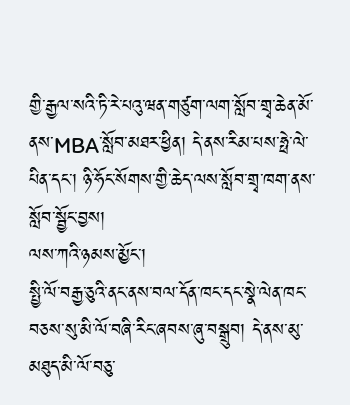གྱི་རྒྱལ་སའི་ཏི་རེ་པའུ་ཝན་གཙུག་ལག་སློབ་གྲྭ་ཆེན་མོ་ནས་MBA་སློབ་མཐར་ཕྱིན། དེ་ནས་རིམ་པས་ཧྥེ་ལེ་པིན་དང་། ཉི་ཧོང་སོགས་གྱི་ཆེད་ལས་སློབ་གྲྭ་ཁག་ནས་སློབ་སྦྱོང་བྱས།
ལས་ཀའི་ཉམས་མྱོང་།
སྤྱི་ལོ་བརྒྱ་ཅུའི་ནང་ནས་བལ་དོན་ཁང་དང་སྣེ་ལེན་ཁང་བཅས་སུ་མི་ལོ་བཞི་རིང་ཞབས་ཞུ་བསྒྲུབ། དེ་ནས་མུ་མཐུད་མི་ལོ་བཅུ་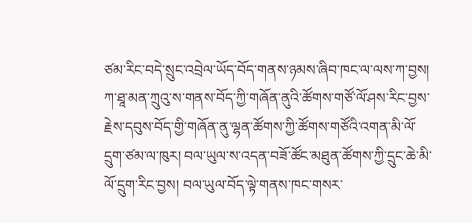ཙམ་རིང་བདེ་སྲུང་འབྲེལ་ཡོད་བོད་གནས་ཉམས་ཞིབ་ཁང་ལ་ལས་ཀ་བྱས། ཀ་ཐཱ་མན་ཀྲུའུ་ས་གནས་བོད་ཀྱི་གཞོན་ནུའི་ཚོགས་གཙོ་ལོ་ཤས་རིང་བྱས་རྗེས་དབུས་བོད་གྱི་གཞོན་ནུ་ལྷན་ཚོགས་ཀྱི་ཚོགས་གཙོའི་འགན་མི་ལོ་དྲུག་ཙམ་ལ་ཁུར། བལ་ཡུལ་ས་འདན་བཟོ་ཚོང་མཐུན་ཚོགས་ཀྱི་དྲུང་ཆེ་མི་ལོ་དྲུག་རིང་བྱས། བལ་ཡུལ་བོད་ལྟེ་གནས་ཁང་གསར་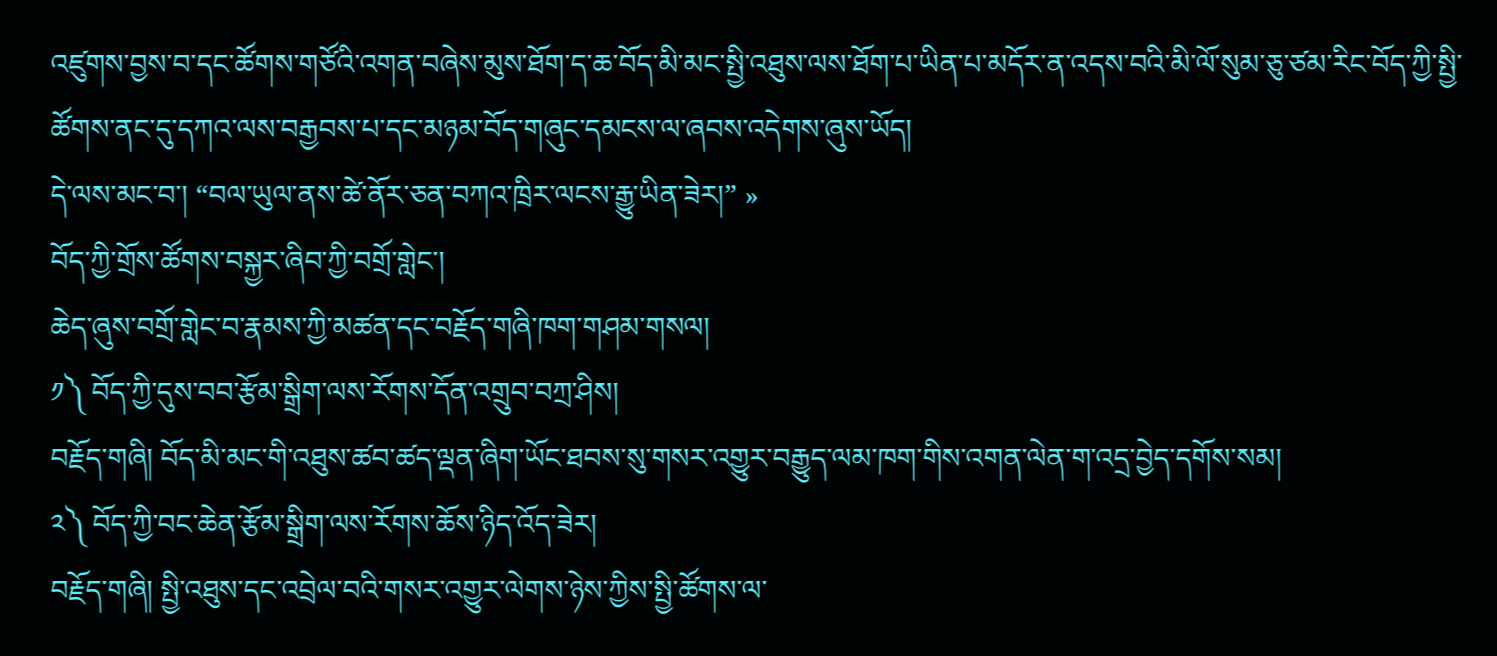འཛུགས་བྱས་བ་དང་ཚོགས་གཙོའི་འགན་བཞེས་མུས་ཐོག་ད་ཆ་བོད་མི་མང་སྤྱི་འཐུས་ལས་ཐོག་པ་ཡིན་པ་མདོར་ན་འདས་བའི་མི་ལོ་སུམ་ཅུ་ཙམ་རིང་བོད་ཀྱི་སྤྱི་ཚོགས་ནང་དུ་དཀའ་ལས་བརྒྱབས་པ་དང་མཉམ་བོད་གཞུང་དམངས་ལ་ཞབས་འདེགས་ཞུས་ཡོད།
དེ་ལས་མང་བ་། “བལ་ཡུལ་ནས་ཚེ་ནོར་ཅན་བཀའ་ཁྲིར་ལངས་རྒྱུ་ཡིན་ཟེར།” »
བོད་ཀྱི་གྲོས་ཚོགས་བསྐྱར་ཞིབ་ཀྱི་བགྲོ་གླེང་།
ཆེད་ཞུས་བགྲོ་གླེང་བ་རྣམས་ཀྱི་མཚན་དང་བརྗོད་གཞི་ཁག་གཤམ་གསལ།
༡༽ བོད་ཀྱི་དུས་བབ་རྩོམ་སྒྲིག་ལས་རོགས་དོན་འགྲུབ་བཀྲ་ཤིས།
བརྗོད་གཞི། བོད་མི་མང་གི་འཐུས་ཚབ་ཚད་ལྡན་ཞིག་ཡོང་ཐབས་སུ་གསར་འགྱུར་བརྒྱུད་ལམ་ཁག་གིས་འགན་ལེན་ག་འདྲ་བྱེད་དགོས་སམ།
༢༽ བོད་ཀྱི་བང་ཆེན་རྩོམ་སྒྲིག་ལས་རོགས་ཆོས་ཉིད་འོད་ཟེར།
བརྗོད་གཞི། སྤྱི་འཐུས་དང་འབྲེལ་བའི་གསར་འགྱུར་ལེགས་ཉེས་ཀྱིས་སྤྱི་ཚོགས་ལ་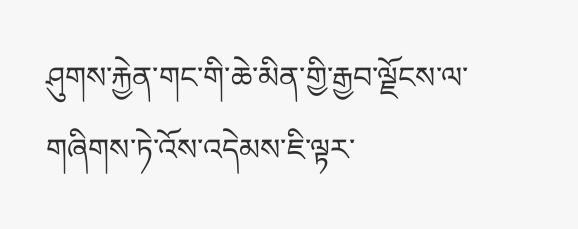ཤུགས་རྐྱེན་གང་གི་ཆེ་མིན་གྱི་རྒྱབ་ལྗོངས་ལ་གཞིགས་ཏེ་འོས་འདེམས་ཇི་ལྟར་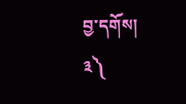བྱ་དགོས།
༣༽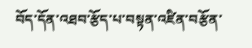བོད་དོན་འཐབ་རྩོད་པ་བསྟན་འཛིན་བརྩོན་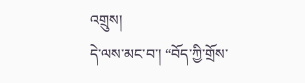འགྲུས།
དེ་ལས་མང་བ་། “བོད་ཀྱི་གྲོས་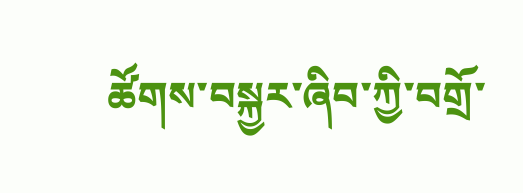ཚོགས་བསྐྱར་ཞིབ་ཀྱི་བགྲོ་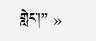གླེང་།” »